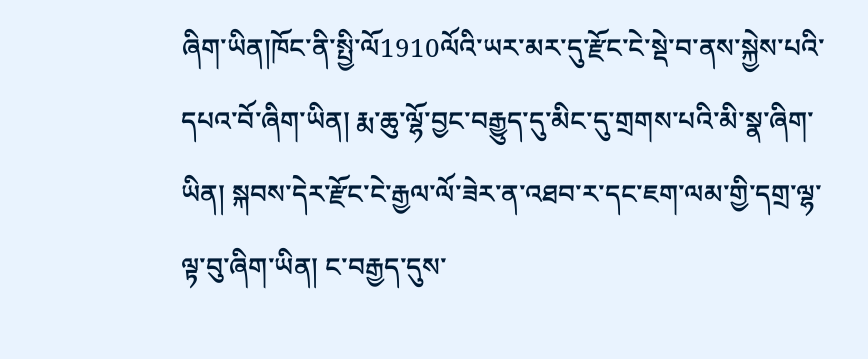ཞིག་ཡིན།ཁོང་ནི་སྤྱི་ལོ1910ལོའི་ཡར་མར་དུ་རྫོང་ངེ་སྡེ་བ་ནས་སྐྱེས་པའི་དཔའ་བོ་ཞིག་ཡིན། རྨ་ཆུ་ལྷོ་བྱང་བརྒྱུད་དུ་མིང་དུ་གྲགས་པའི་མི་སྣ་ཞིག་ཡིན། སྐབས་དེར་རྫོང་ངེ་རྒྱལ་ལོ་ཟེར་ན་འཐབ་ར་དང་ཇག་ལམ་གྱི་དགྲ་ལྷ་ལྟ་བུ་ཞིག་ཡིན། ང་བརྒྱད་དུས་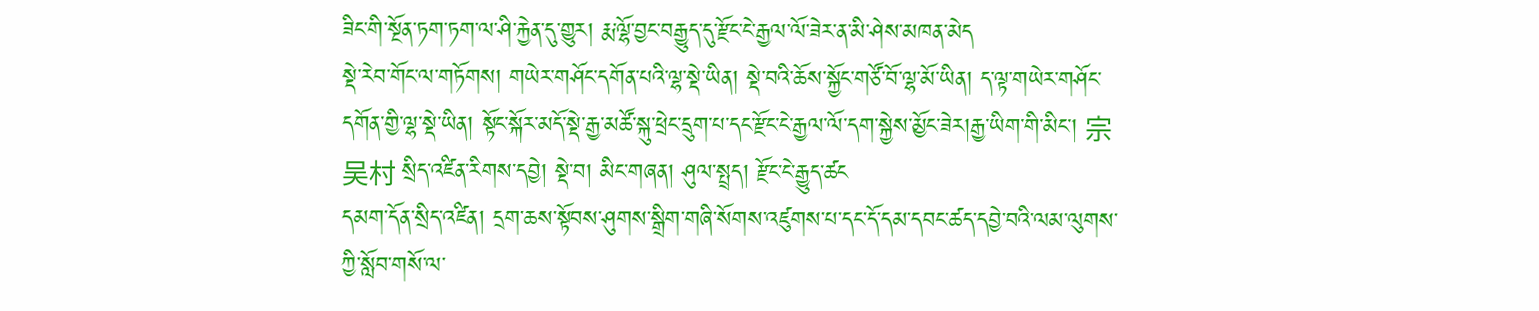ཟིང་གི་སྔོན་ཏག་ཏག་ལ་ཤི་རྐྱེན་དུ་གྱུར། རྨ་ལྷོ་བྱང་བརྒྱུད་དུ་རྫོང་ངེ་རྒྱལ་ལོ་ཟེར་ན་མི་ཤེས་མཁན་མེད
སྡེ་རེབ་གོང་ལ་གཏོགས། གཡེར་གཤོང་དགོན་པའི་ལྷ་སྡེ་ཡིན། སྡེ་བའི་ཆོས་སྐྱོང་གཙོ་བོ་ལྷ་མོ་ཡིན། ད་ལྟ་གཡེར་གཤོང་དགོན་གྱི་ལྷ་སྡེ་ཡིན། སྟོང་སྐོར་མདོ་སྡེ་རྒྱ་མཚོ་སྐུ་ཕྲེང་དྲུག་པ་དང་རྫོང་ངེ་རྒྱལ་ལོ་དག་སྐྱེས་མྱོང་ཟེར།རྒྱ་ཡིག་གི་མིང་། 宗吴村 སྲིད་འཛིན་རིགས་དབྱེ། སྡེ་བ། མིང་གཞན། ཤུལ་སྤྲད། རྫོང་ངེ་རྒྱུད་ཚང
དམག་དོན་སྲིད་འཛིན། དྲག་ཆས་སྟོབས་ཤུགས་སྒྲིག་གཞི་སོགས་འཛུགས་པ་དང་དོ་དམ་དབང་ཚད་དབྱེ་བའི་ལམ་ལུགས་ཀྱི་སློབ་གསོ་ལ་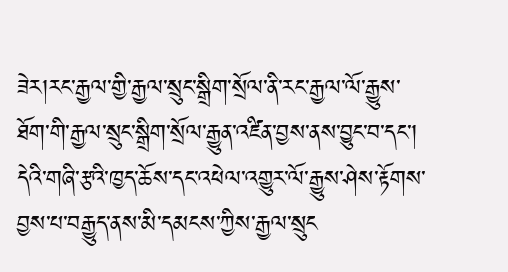ཟེར།རང་རྒྱལ་གྱི་རྒྱལ་སྲུང་སྒྲིག་སྲོལ་ནི་རང་རྒྱལ་ལོ་རྒྱུས་ཐོག་གི་རྒྱལ་སྲུང་སྒྲིག་སྲོལ་རྒྱུན་འཛིན་བྱས་ནས་བྱུང་བ་དང་། དེའི་གཞི་རྩའི་ཁྱད་ཆོས་དང་འཕེལ་འགྱུར་ལོ་རྒྱུས་ཤེས་རྟོགས་བྱས་པ་བརྒྱུད་ནས་མི་དམངས་ཀྱིས་རྒྱལ་སྲུང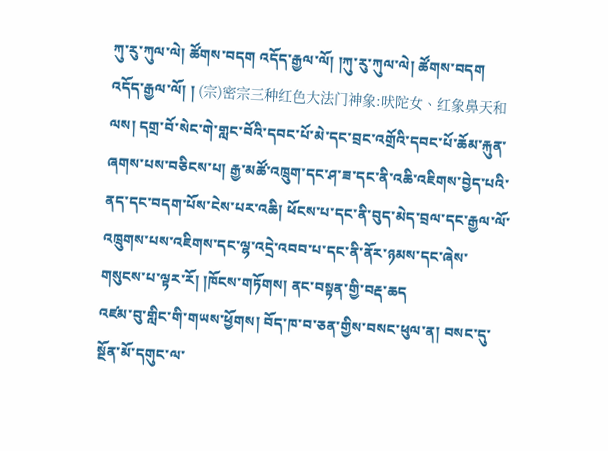ཀུ་རུ་ཀུལ་ལེ། ཚོགས་བདག འདོད་རྒྱལ་ལོ། །ཀུ་རུ་ཀུལ་ལེ། ཚོགས་བདག འདོད་རྒྱལ་ལོ། ། (宗)密宗三种红色大法门神象:吠陀女、红象鼻天和
ལས། དགྲ་བོ་སེང་གེ་གླང་བོའི་དབང་པོ་མེ་དང་བྲང་འགྲོའི་དབང་པོ་ཆོམ་རྐུན་ཞགས་པས་བཅིངས་པ། རྒྱ་མཚོ་འཁྲུག་དང་ཤ་ཟ་དང་ནི་འཆི་འཇིགས་བྱེད་པའི་ནད་དང་བདག་པོས་ངེས་པར་འཆི། ཕོངས་པ་དང་ནི་བུད་མེད་བྲལ་དང་རྒྱལ་ལོ་འཁྲུགས་པས་འཇིགས་དང་ལྷ་འདྲེ་འབབ་པ་དང་ནི་ནོར་ཉམས་དང་ཞེས་གསུངས་པ་ལྟར་རོ། །ཁོངས་གཏོགས། ནང་བསྟན་གྱི་བརྡ་ཆད
འཛམ་བུ་གླིང་གི་གཡས་ཕྱོགས། བོད་ཁ་བ་ཅན་གྱིས་བསང་ཕུལ་ན། བསང་དུ་སྔོན་མོ་དགུང་ལ་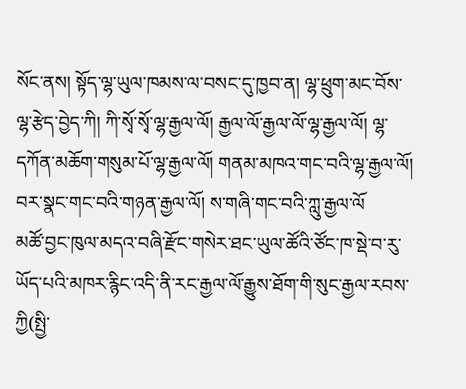སོང་ནས། སྟོད་ལྷ་ཡུལ་ཁམས་ལ་བསང་དུ་ཁྱབ་ན། ལྷ་ཕྲུག་མང་བོས་ལྷ་རྩེད་བྱེད་ཀི། ཀི་སྭོ་སྭོ་ལྷ་རྒྱལ་ལོ། རྒྱལ་ལོ་རྒྱལ་ལོ་ལྷ་རྒྱལ་ལོ། ལྷ་དཀོན་མཆོག་གསུམ་པོ་ལྷ་རྒྱལ་ལོ། གནམ་མཁའ་གང་བའི་ལྷ་རྒྱལ་ལོ། བར་སྣང་གང་བའི་གཉན་རྒྱལ་ལོ། ས་གཞི་གང་བའི་ཀླུ་རྒྱལ་ལོ
མཚོ་བྱང་ཁུལ་མདའ་བཞི་རྫོང་གསེར་ཐང་ཡུལ་ཚོའི་ཙོང་ཁ་སྡེ་བ་རུ་ཡོད་པའི་མཁར་རྙིང་འདི་ནི་རང་རྒྱལ་ལོ་རྒྱུས་ཐོག་གི་སུང་རྒྱལ་རབས་ཀྱི(སྤྱི་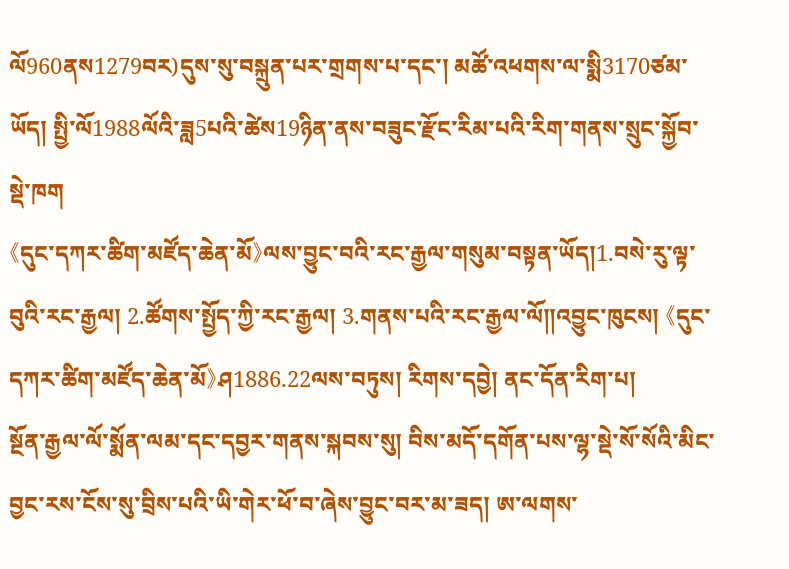ལོ960ནས1279བར)དུས་སུ་བསྐྲུན་པར་གྲགས་པ་དང་། མཚོ་འཕགས་ལ་སྨི3170ཙམ་ཡོད། སྤྱི་ལོ1988ལོའི་ཟླ5པའི་ཚེས19ཉིན་ནས་བཟུང་རྫོང་རིམ་པའི་རིག་གནས་སྲུང་སྐྱོབ་སྡེ་ཁག
《དུང་དཀར་ཚིག་མཛོད་ཆེན་མོ》ལས་བྱུང་བའི་རང་རྒྱལ་གསུམ་བསྟན་ཡོད།1.བསེ་རུ་ལྟ་བུའི་རང་རྒྱལ། 2.ཚོགས་སྤྱོད་ཀྱི་རང་རྒྱལ། 3.གནས་པའི་རང་རྒྱལ་ལོ༎འབྱུང་ཁུངས། 《དུང་དཀར་ཚིག་མཛོད་ཆེན་མོ》ཤ1886.22ལས་བཏུས། རིགས་དབྱེ། ནང་དོན་རིག་པ།
སྔོན་རྒྱལ་ལོ་སྨོན་ལམ་དང་དབྱར་གནས་སྐབས་སུ། བིས་མདོ་དགོན་པས་ལྷ་སྡེ་སོ་སོའི་མིང་བྱང་རས་ངོས་སུ་བྲིས་པའི་ཡི་གེར་ཕོ་བ་ཞེས་བྱུང་བར་མ་ཟད། ཨ་ལགས་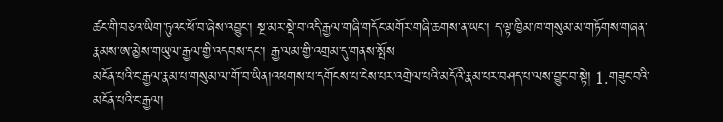ཚང་གི་བཅའ་ཡིག་ཏུའང་ཕོ་བ་ཞེས་འབྱུང་། སྔ་མར་སྡེ་བ་འདི་རྒྱལ་གཞི་གདོང་མགོར་གཞི་ཆགས་ན་ཡང་། ད་ལྟ་ཁྱིམ་ཁ་གསུམ་མ་གཏོགས་གཞན་རྣམས་ཨ་མྱེས་གཡུལ་རྒྱལ་གྱི་འདབས་དང་། རྒྱ་ལམ་གྱི་འགྲམ་དུ་གནས་སྤོས
མངོན་པའི་ང་རྒྱལ་རྣམ་པ་གསུམ་ལ་གོ་བ་ཡིན།འཕགས་པ་དགོངས་པ་ངེས་པར་འགྲེལ་པའི་མདོའི་རྣམ་པར་བཤད་པ་ལས་བྱུང་བ་སྟེ། 1.གཟུང་བའི་མངོན་པའི་ང་རྒྱལ།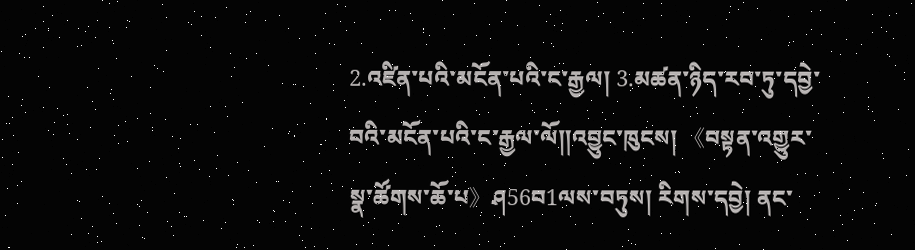2.འཛིན་པའི་མངོན་པའི་ང་རྒྱལ། 3.མཚན་ཉིད་རབ་ཏུ་དབྱེ་བའི་མངོན་པའི་ང་རྒྱལ་ལོ༎འབྱུང་ཁུངས། 《བསྟན་འགྱུར་སྣ་ཚོགས་ཆོ་པ》ཤ56བ1ལས་བཏུས། རིགས་དབྱེ། ནང་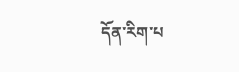དོན་རིག་པ